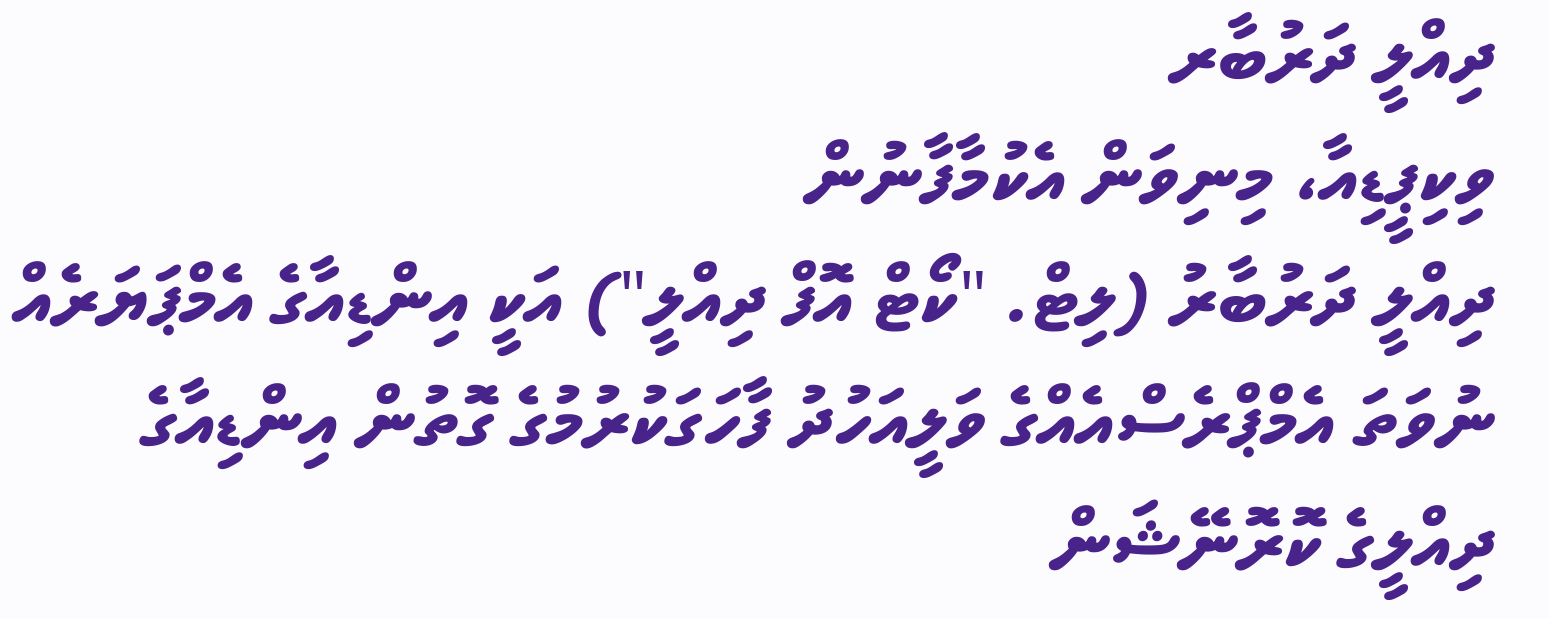ދިއްލީ ދަރުބާރ
ވިކިޕީޑިއާ، މިނިވަން އެކުމާފާނުން
ދިއްލީ ދަރުބާރު (ލިޓް. "ކޯޓް އޮފް ދިއްލީ") އަކީ އިންޑިއާގެ އެމްޕަޔަރެއް ނުވަތަ އެމްޕްރެސްއެއްގެ ވަލީއަހުދު ފާހަގަކުރުމުގެ ގޮތުން އިންޑިއާގެ ދިއްލީގެ ކޮރޮނޭޝަން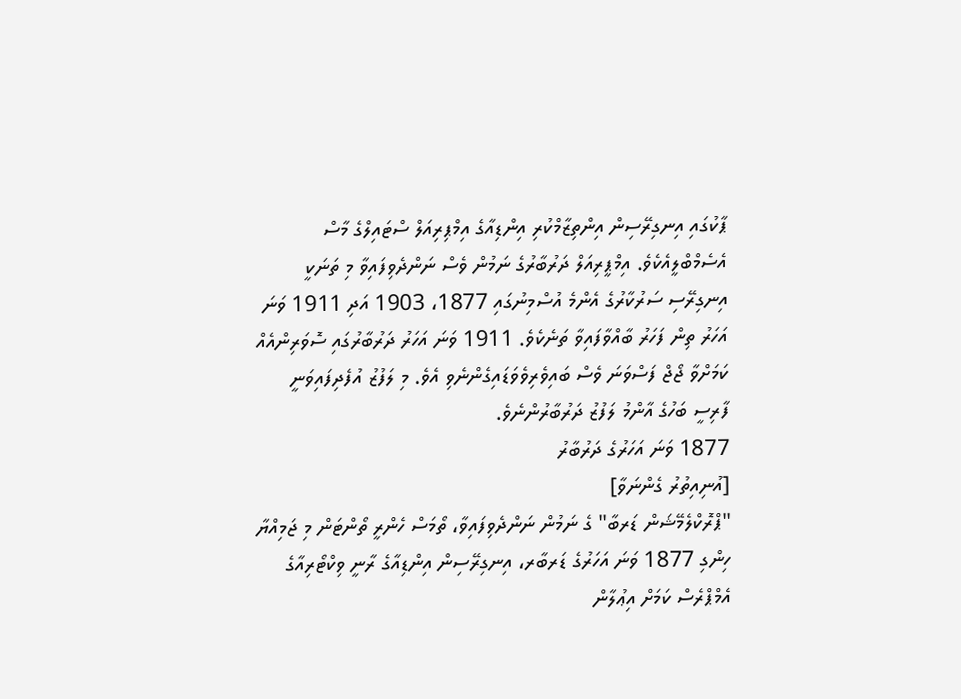ޕާކުގައި އިނގިރޭސިން އިންތިޒާމްކުރި އިންޑިއާގެ އިމްޕިރިއަލް ސްޓައިލްގެ މާސް އެސެމްބްލީއެކެވެ. އިމްޕީރިއަލް ދަރުބާރުގެ ނަމުން ވެސް ނަންދެވިފައިވާ މި ތަނަކީ އިނގިރޭސި ސަރުކާރުގެ އެންމެ އުސްމިނުގައި 1877، 1903 އަދި 1911 ވަނަ އަހަރު ތިން ފަހަރު ބާއްވާފައިވާ ތަނެކެވެ. 1911 ވަނަ އަހަރު ދަރުބާރުގައި ސޮވަރިންއެއް ކަމަށްވާ ޖޯޖް ފަސްވަނަ ވެސް ބައިވެރިވެވަޑައިގެންނެވި އެވެ. މި ލަފުޒު އުފެދިފައިވަނީ ފާރިސީ ބަހުގެ އާންމު ލަފުޒު ދަރުބާރުންނެވެ.
1877 ވަނަ އަހަރުގެ ދަރުބާރު
[އުނިއިތުރު ގެންނަވާ]
"ޕްރޮކްލެމޭޝަން ޑަރބާ" ގެ ނަމުން ނަންދެވިފައިވާ، ތޯމަސް ހެންރީ ތޯންޓަން މި ޖަމިއްޔާ ހިންގި 1877 ވަނަ އަހަރުގެ ޑަރބާރ، އިނގިރޭސިން އިންޑިއާގެ ރާނީ ވިކްޓޯރިއާގެ އެމްޕްރެސް ކަމަށް އިޢުލާން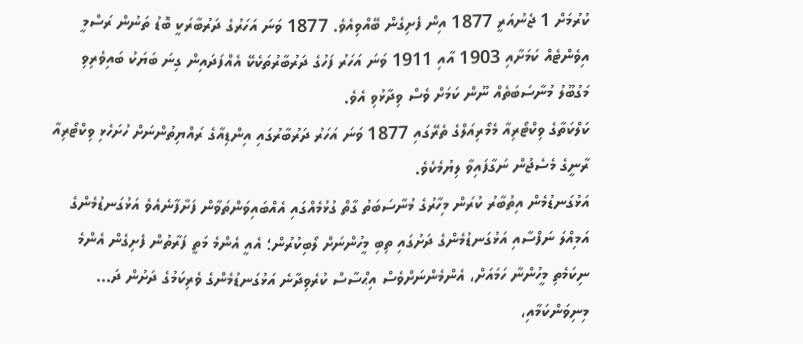ކުރުމަށް 1 ޖެނުއަރީ 1877 އިން ފެށިގެން ބޭއްވިއެވެ. 1877 ވަނަ އަހަރުގެ ދަރުބާރަކީ ބޮޑު ތަނުން ރަސްމީ އިވެންޓެއް ކަމަށާއި 1903 އާއި 1911 ވަނަ އަހަރު ފަހުގެ ދަރުބާރުތަކެކޭ އެއްފަދައިން ގިނަ ބަޔަކު ބައިވެރިވި މަގުބޫލު މުނާސަބަތެއް ނޫން ކަމަށް ވެސް ވިދާޅުވި އެވެ.
ކަލްކަތާގެ ވިކްޓޯރިއާ މެމޯރިއަލްގެ ތެރޭގައި 1877 ވަނަ އަހަރު ދަރުބާރުގައި އިންޑިއާގެ ރައްޔިތުންނަށް ހުށަހެޅި ވިކްޓޯރިއާ ރާނީގެ މެސެޖުން ނަގާފައިވާ ލިޔުމެކެވެ.
އަޅުގަނޑުމެން އިތުބާރު ކުރަން މިހާރުގެ މުނާސަބަތު ގާތް ގުޅުމެއްގައި އެއްބައިވަންތަވާން ފަށާފާނެއެވެ އަޅުގަނޑުމެންގެ އަމިއްލަ ނަފްސާއި އަޅުގަނޑުމެންގެ ދަށުގައި ތިބި މީހުންނަށް ލޯބިކުރުން؛ އެއީ އެންމެ މަތީ ފަރާތުން ފެށިގެން އެންމެ ނިކަމެތި މީހުންނާ ހަމައަށް، އެންމެންނަށްވެސް އިޙްސާސް ކުރެވިދާނެ އަޅުގަނޑުމެންގެ ވެރިކަމުގެ ދަށުން ދަ... މިނިވަންކަމާއި،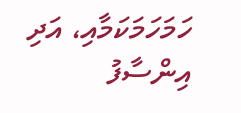ހަމަހަމަކަމާއި، އަދި އިންސާފު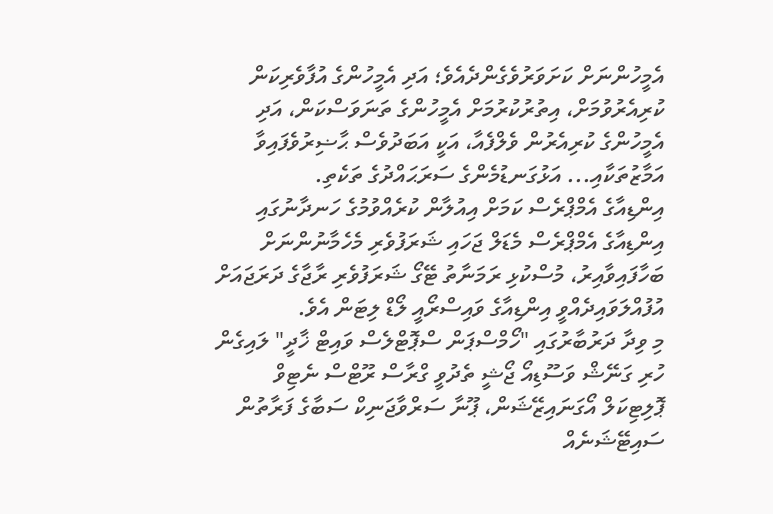އެމީހުންނަށް ކަށަވަރުވެގެންދެއެވެ؛ އަދި އެމީހުންގެ އުފާވެރިކަން ކުރިއެރުވުމަށް، އިތުރުކުރުމަށް އެމީހުންގެ ތަނަވަސްކަން، އަދި އެމީހުންގެ ކުރިއެރުން ވެލްފެއާ، އަކީ އަބަދުވެސް ޙާޟިރުވެފައިވާ އަމާޒުތަކާއި... އަޅުގަނޑުމެންގެ ސަރަޙައްދުގެ ތަކެތި.
އިންޑިއާގެ އެމްޕްރެސް ކަމަށް އިއުލާން ކުރެއްވުމުގެ ހަނދާނުގައި އިންޑިއާގެ އެމްޕްރެސް މެޑަލް ޖަހައި ޝަރަފުވެރި މެހެމާނުންނަށް ބަހާފައިވާއިރު، މުސްކުޅި ރަމަނާތު ޓޭގޯ ޝަރަފުވެރި ރާޖާގެ ދަރަޖައަށް އުފުއްލަވައިދެއްވީ އިންޑިއާގެ ވައިސްރޯއީ ލޯޑް ލިޓަން އެވެ.
މި ވިދާ ދަރުބާރުގައި "ހޯމްސްޕަން ސްޕޮޓްލެސް ވައިޓް ޚާދީ" ލައިގެން ހުރި ގަނޭޝް ވަސޫޑިއޯ ޖޯޝީ ތެދުވީ ގްރާސް ރޫޓްސް ނެޓިވް ޕޮލިޓިކަލް އޯގަނައިޒޭޝަން، ޕޫނާ ސަރްވާޖަނިކް ސަބާގެ ފަރާތުން ސައިޓޭޝަނެއް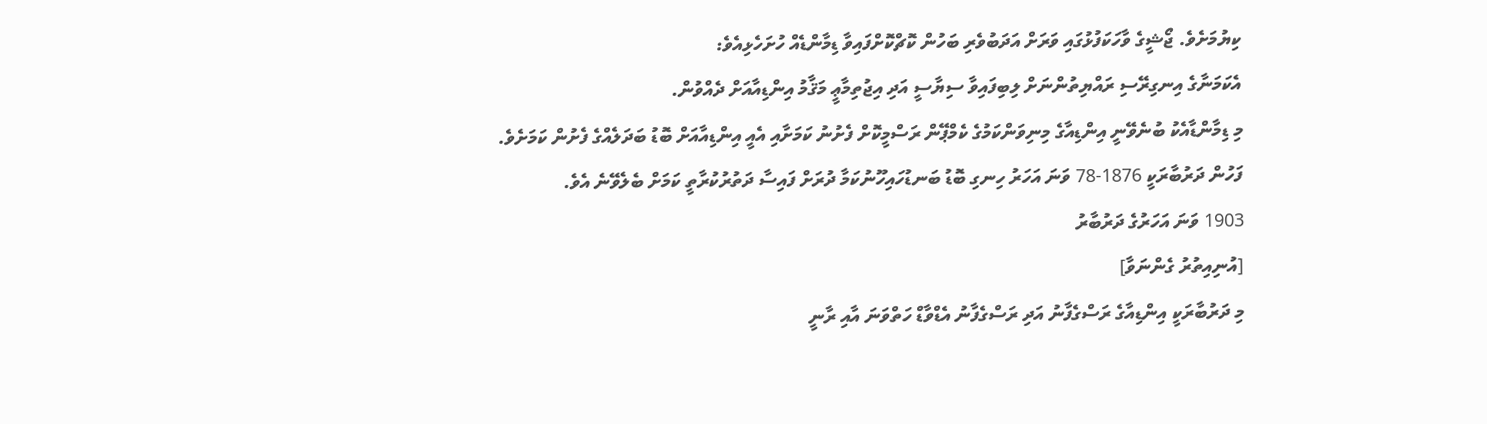ކިޔުމަށެވެ. ޖޯޝީގެ ވާހަކަފުޅުގައި ވަރަށް އަދަބުވެރި ބަހުން ކޮޗްކޮށްފައިވާ ޑިމާންޑެއް ހުށަހެޅިއެވެ:
އެކަމަނާގެ އިނގިރޭސި ރައްޔިތުންނަށް ލިބިފައިވާ ސިޔާސީ އަދި އިޖުތިމާޢީ މަޤާމު އިންޑިއާއަށް ދެއްވުން.
މި ޑިމާންޑާއެކު ބުނެވޭނީ އިންޑިއާގެ މިނިވަންކަމުގެ ކެމްޕޭން ރަސްމީކޮށް ފެށުނު ކަމަށާއި އެއީ އިންޑިއާއަށް ބޮޑު ބަދަލެއްގެ ފެށުން ކަމަށެވެ.
ފަހުން ދަރުބާރަކީ 1876-78 ވަނަ އަހަރު ހިނގި ބޮޑު ބަނޑުހައިހޫނުކަމާ ދުރަށް ފައިސާ ދަތުރުކުރާތީ ކަމަށް ބެލެވޭނެ އެވެ.
1903 ވަނަ އަހަރުގެ ދަރުބާރު
[އުނިއިތުރު ގެންނަވާ]
މި ދަރުބާރަކީ އިންޑިއާގެ ރަސްގެފާނު އަދި ރަސްގެފާނު އެޑްވާޑް ހަތްވަނަ އާއި ރާނީ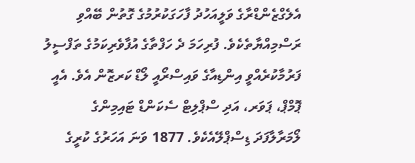އެލެގްޒެންޑްރާގެ ވަލީއަހުދު ފާހަގަކުރުމުގެ ގޮތުން ބޭއްވި ރަސްމިއްޔާތެކެވެ. ފުރިހަމަ ދެ ހަފްތާގެ އުފާވެރިކަމުގެ ތަފްސީލު ފަރުމާކުރެއްވީ އިންޑިއާގެ ވައިސްރޯއީ ލޯޑް ކަރޒޮން އެވެ. އެއީ ޕޮމްޕް، ޕަވަރ، އަދި ސްޕްލިޓް ސެކަންޑް ޓައިމިންގެ ލޯމަރާލާފަދަ ޑިސްޕްލޭއެކެވެ. 1877 ވަނަ އަހަރުގެ ކުރީގެ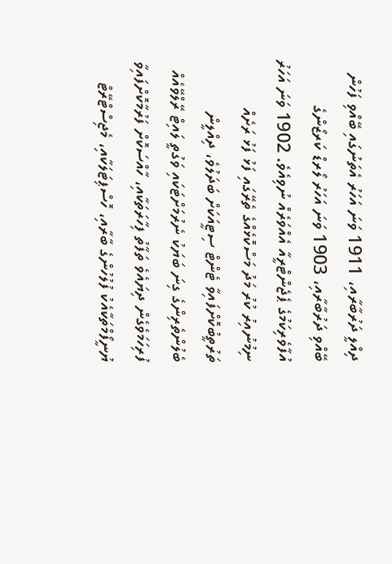ދިއްލީ ދަރުބާރާއި، 1911 ވަނަ އަހަރު އެތަނުގައި ބޭއްވި ފަހުން ބޭއްވި ދަރުބާރާއި، 1903 ވަނަ އަހަރު ލޯރޑް ކަރޒޯންގެ އުފާވެރިކަމުގެ ޕެޖެންޓްރީއާ އެއްވަރެއް ނުވިއެވެ. 1902 ވަނަ އަހަރު ނިމުނުއިރު ކުރު މަދު މަސްކޮޅެއްގެ ތެރޭގައި ފަޅު ފަޅު ރަށެއް ތަރުތީބުކޮށްފައިވާ ޓެންޓް ސިޓީއަކަށް ބަދަލުވެ، ދިއްލީން ބެލުންތެރިންގެ ގިނަ ބަޔަކު ނެރުމަށްޓަކައި ވަގުތީ ލައިޓް ރޭލްވޭއެއް ފުރިހަމަވެގެން ދިޔައެވެ ތަފާތު ފިހާރަތަކާއި، ހާއްސަކޮށް ފަރުމާކޮށްފައިވާ ޔުނީފޯމްތަކާއެކު ފުލުހުންގެ ބާރާއި، ހޮސްޕިޓަލަކާއި، މެޖިސްޓްރޭޓް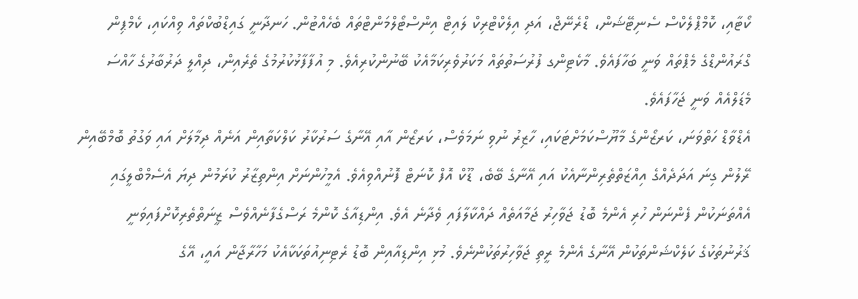ކޯޓާއި، ކޮމްޕްލެކްސް ސެނިޓޭޝަން، ޑްރެނޭޖް، އަދި އިލެކްޓްރިކް ލައިޓް އިންސްޓޯލްމަންޓްތައް ބެހެއްޓުން. ހަނދާނީ ގައިޑްބުކްތައް ވިއްކައި، ކެމްޕިން ގްރައުންޑްގެ މެޕްތައް ވަނީ ބަހާފައެވެ. މާކެޓިންގ ފުރުސަތުތައް މަކަރުވެރިކަމާއެކު ބޭނުންކުރިއެވެ. މި އުފާފާޅުކުރުމުގެ ތެރެއިން، ދިއްލީ ދަރުބާރުގެ ހާއްސަ މެޑަލްއެއް ވަނީ ޖަހާފައެވެ.
އެޑްވާޑް ހަތްވަނަ، ކަރޒޯންގެ މާޔޫސްކަމަށްޓަކައި، ހާޒިރު ނުވި ނަމަވެސް، ކަރޒޯން އާއި އޭނާގެ ސަރުކާރު ކަލްކަތާއިން އަނެއް ދިމާލަށް އައި ވަގުތު ބޮމްބޭއިން ރޭލުން ގިނަ އަދަދެއްގެ އިއްޒަތްތެރިންނާއެކު އައި އޭނާގެ ބޭބެ، ޑޫކް އޮފް ކޮނަޓް ފޮނުއްވިއެވެ. އެމީހުންނަށް އިންތިޒާރު ކުރަމުން ދިޔަ އެސެމްބްލީގައި އެއްތަނަކުން ފެންނަން ހުރި އެންމެ ބޮޑު ޖަވާހިރު ޖަމާއަތެއް ދައްކާލާފައި ވެދާނެ އެވެ. އިންޑިއާގެ ކޮންމެ ރަސްގެފާނެއްވެސް ޒީނަތްތެރިކޮށްފައިވަނީ ޤަރުނުތަކުގެ ކަލެކްޝަންތަކުން އޭނާގެ އެންމެ ރީތި ޖަވާހިރުތަކުންނެވެ. މުޅި އިންޑިއާއިން ބޮޑު ރެޓިނިއުތަކަކާއެކު މަހާރާޖާން އައީ، އޭގެ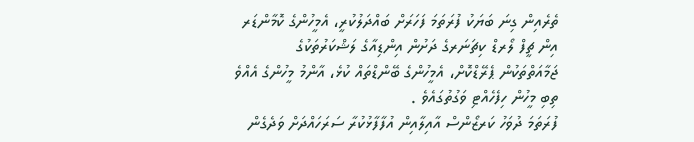ތެރެއިން ގިނަ ބަޔަކު ފުރަތަމަ ފަހަރަށް ބައްދަލުކުރީ، އެމީހުންގެ ކޮމާންޑަރ އިން ޗީފް ލޯރޑް ކިޗަނަރގެ ދަށުން އިންޑިއާގެ ލަޝްކަރުތަކުގެ ޖަމާއަތްތަކުން ޕެރޭޑްކޮށް، އެމީހުންގެ ބޭންޑްތައް ކުޅެ، އާންމު މީހުންގެ އެއްވެ ތިބި މީހުން ހިފެހެއްޓި ވަގުތުގައެވެ .
ފުރަތަމަ ދުވަހު ކަރޒޯންސް އާއިލާއިން އުފާފާޅުކުރާ ސަރަހައްދަށް ވަދެގެން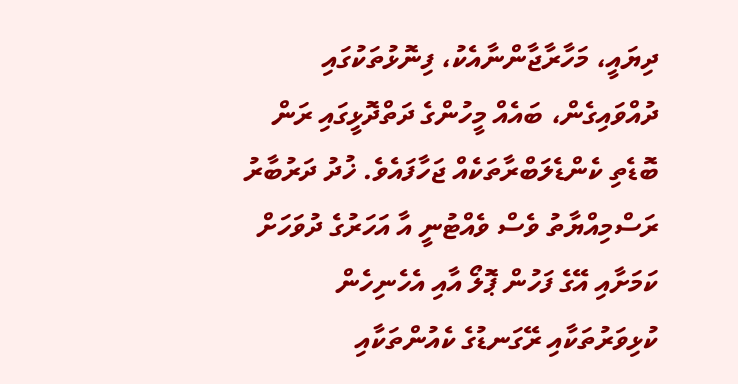ދިޔައީ، މަހާރާޖާންނާއެކު، ފިނޮޅުތަކުގައި ދުއްވައިގެން، ބައެއް މީހުންގެ ދަތްދޮޅީގައި ރަން ބޮޑެތި ކެންޑެލަބްރާތަކެއް ޖަހާފައެވެ. ޚުދު ދަރުބާރު ރަސްމިއްޔާތު ވެސް ވެއްޓުނީ އާ އަހަރުގެ ދުވަހަށް ކަމަށާއި އޭގެ ފަހުން ޕޮލޯ އާއި އެހެނިހެން ކުޅިވަރުތަކާއި ރޭގަނޑުގެ ކެއުންތަކާއި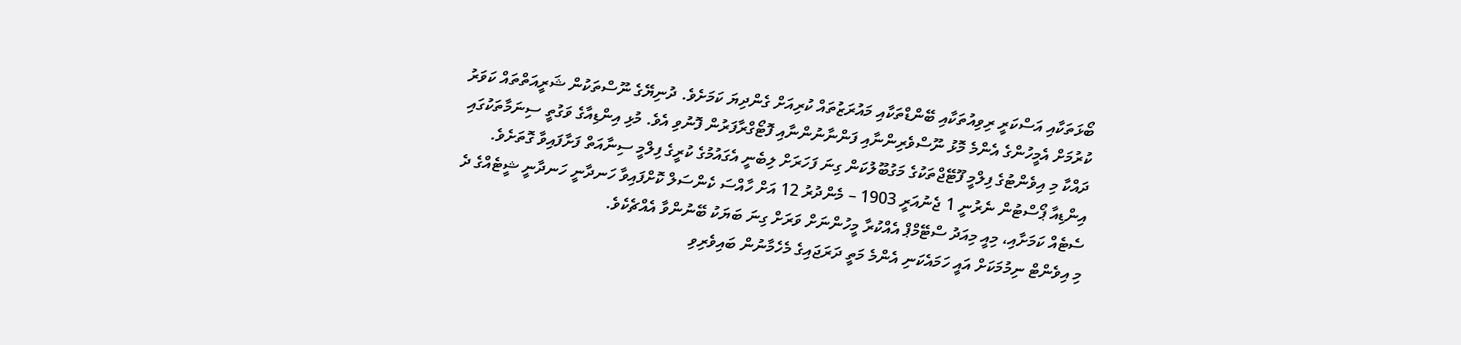ބޯޅަތަކާއި އަސްކަރީ ރިވިއުތަކާއި ބޭންޑްތަކާއި މައުރަޒުތައް ކުރިއަށް ގެންދިޔަ ކަމަށެވެ. ދުނިޔޭގެ ނޫސްތަކުން ޝަރީއަތްތައް ކަވަރު ކުރުމަށް އެމީހުންގެ އެންމެ މޮޅު ނޫސްވެރިންނާއި ފަންނާނުންނާއި ފޮޓޯގްރާފަރުން ފޮނުވި އެވެ. މުޅި އިންޑިއާގެ ވަގުތީ ސިނަމާތަކުގައި ދައްކާ މި އިވެންޓުގެ ފިލްމީ ފޫޓޭޖްތަކުގެ މަގުބޫލުކަން ގިނަ ފަހަރަށް ލިބެނީ އެގައުމުގެ ކުރީގެ ފިލްމީ ސިނާއަތް ފަށާފައިވާ ގޮތަށެވެ.
އިންޑިއާ ޕޯސްޓުން ނެރުނީ 1 ޖެނުއަރީ 1903 – މެންދުރު 12 އަށް ހާއްސަ ކެންސަލް ކޮށްފައިވާ ހަނދާނީ ހަނދާނީ ޝީޓެއްގެ ދެ ސެޓެއް ކަމަށާއި، މިއީ މިއަދު ސްޓޭމްޕް އެއްކުރާ މީހުންނަށް ވަރަށް ގިނަ ބަޔަކު ބޭނުންވާ އެއްޗެކެވެ.
މި އިވެންޓް ނިމުމަކަށް އައީ ހަމައެކަނި އެންމެ މަތީ ދަރަޖައިގެ މެހެމާނުން ބައިވެރިވި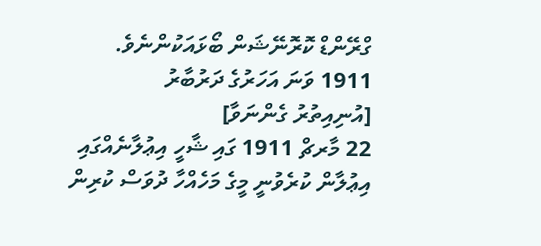ގްރޭންޑް ކޮރޮނޭޝަން ބޯޅައަކުންނެވެ.
1911 ވަނަ އަހަރުގެ ދަރުބާރު
[އުނިއިތުރު ގެންނަވާ]
22 މާރޗް 1911 ގައި ޝާހީ އިޢުލާނެއްގައި އިޢުލާން ކުރެވުނީ މީގެ މަހެއްހާ ދުވަސް ކުރިން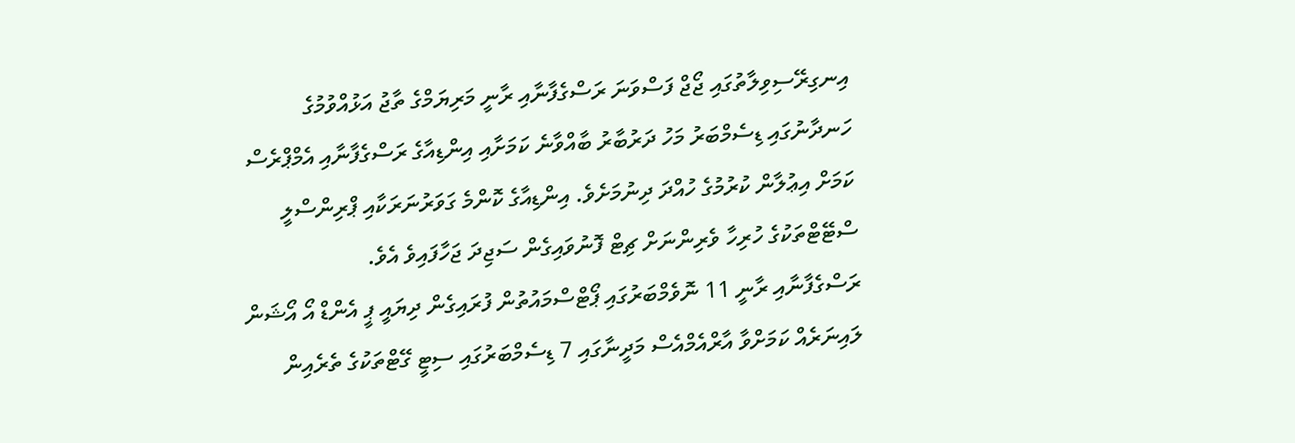އިނގިރޭސިވިލާތުގައި ޖޯޖް ފަސްވަނަ ރަސްގެފާނާއި ރާނީ މަރިޔަމްގެ ތާޖު އަޅުއްވުމުގެ ހަނދާނުގައި ޑިސެމްބަރު މަހު ދަރުބާރު ބާއްވާނެ ކަމަށާއި އިންޑިއާގެ ރަސްގެފާނާއި އެމްޕްރެސް ކަމަށް އިޢުލާން ކުރުމުގެ ހުއްދަ ދިނުމަށެވެ. އިންޑިއާގެ ކޮންމެ ގަވަރުނަރަކާއި ޕްރިންސްލީ ސްޓޭޓްތަކުގެ ހުރިހާ ވެރިންނަށް ޗިޓް ފޮނުވައިގެން ސަޖިދަ ޖަހާފައިވެ އެވެ.
ރަސްގެފާނާއި ރާނީ 11 ނޮވެމްބަރުގައި ޕޯޓްސްމައުތުން ފުރައިގެން ދިޔައީ ޕީ އެންޑް އޯ އޯޝަން ލައިނަރެއް ކަމަށްވާ އާރްއެމްއެސް މަދީނާގައި 7 ޑިސެމްބަރުގައި ސިޓީ ގޭޓްތަކުގެ ތެރެއިން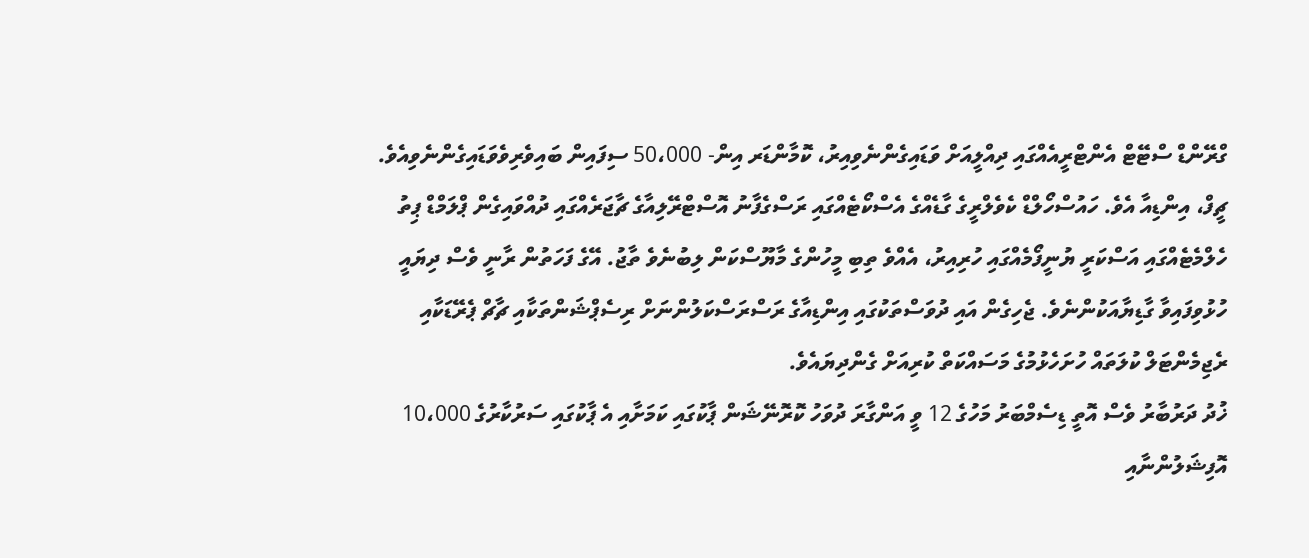ގްރޭންޑް ސްޓޭޓް އެންޓްރީއެއްގައި ދިއްލީއަށް ވަޑައިގެންނެވިއިރު، ކޮމާންޑަރ އިން- 50،000 ސިފައިން ބައިވެރިވެވަޑައިގެންނެވިއެވެ. ޗީފް، އިންޑިއާ އެވެ. ހައުސްހޯލްޑް ކެވެލްރީގެ ގާޑެއްގެ އެސްކޯޓެއްގައި ރަސްގެފާނު އޮސްޓްރޭލިއާގެ ޗާޖަރެއްގައި ދުއްވައިގެން ޕްލަމްޑް ޕިތު ހެލްމެޓެއްގައި އަސްކަރީ ޔުނީފޯމެއްގައި ހުރިއިރު، އެއްވެ ތިބި މީހުންގެ މާޔޫސްކަން ލިބުނެވެ ތާޖު. އޭގެ ފަހަތުން ރާނީ ވެސް ދިޔައީ ހުޅުވިފައިވާ ގާޑިޔާއަކުންނެވެ. ޖެހިގެން އައި ދުވަސްތަކުގައި އިންޑިއާގެ ރަސްރަސްކަލުންނަށް ރިސެޕްޝަންތަކާއި ޗާޗް ޕެރޭޑަކާއި ރެޖިމެންޓަލް ކުލަތައް ހުށަހެޅުމުގެ މަސައްކަތް ކުރިއަށް ގެންދިޔައެވެ.
ޚުދު ދަރުބާރު ވެސް އޮތީ ޑިސެމްބަރު މަހުގެ 12 ވީ އަންގާރަ ދުވަހު ކޮރޮނޭޝަން ޕާކުގައި ކަމަށާއި އެ ޕާކުގައި ސަރުކާރުގެ 10،000 އޮފިޝަލުންނާއި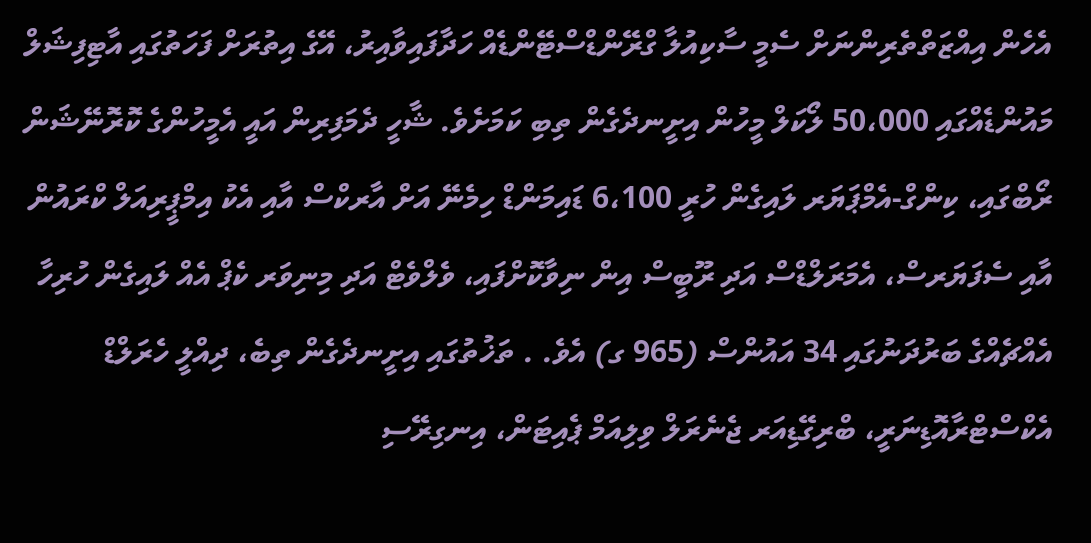އެހެން އިއްޒަތްތެރިންނަށް ސެމީ ސާކިއުލާ ގްރޭންޑްސްޓޭންޑެއް ހަދާފައިވާއިރު، އޭގެ އިތުރަށް ފަހަތުގައި އާޓިފިޝަލް މައުންޑެއްގައި 50،000 ލޯކަލް މީހުން އިށީނދެގެން ތިބި ކަމަށެވެ. ޝާހީ ދެމަފިރިން އައީ އެމީހުންގެ ކޮރޮނޭޝަން ރޯބްގައި، ކިންގް-އެމްޕަޔަރ ލައިގެން ހުރީ 6،100 ޑައިމަންޑް ހިމެނޭ އަށް އާރކްސް އާއި އެކު އިމްޕީރިއަލް ކްރައުން އާއި ސެފަޔަރސް، އެމަރަލްޑްސް އަދި ރޫބީސް އިން ނިވާކޮށްފައި، ވެލްވެޓް އަދި މިނިވަރ ކެޕް އެއް ލައިގެން ހުރިހާ އެއްޗެއްގެ ބަރުދަނުގައި 34 އައުންސް (965 ގ) އެވެ. . ތަޚުތުގައި އިށީނދެގެން ތިބެ، ދިއްލީ ހެރަލްޑް އެކްސްޓްރާއޮޑިނަރީ، ބްރިގޭޑިއަރ ޖެނެރަލް ވިލިއަމް ޕެއިޓަން، އިނގިރޭސި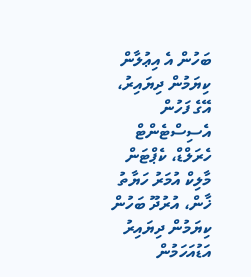ބަހުން އެ އިޢުލާން ކިޔަމުން ދިޔައިރު، އޭގެ ފަހުން އެސިސްޓެންޓް ހެރަލްޑް، ކެޕްޓަން މާލިކް އުމަރު ހަޔާތު ޚާން، އުރުދޫ ބަހުން ކިޔަމުން ދިޔައިރު އަޑުއަހަމުން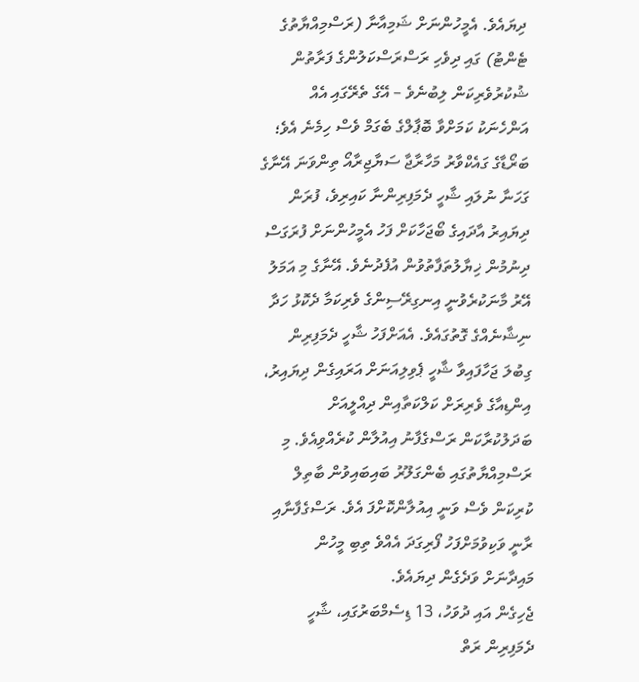ދިޔައެވެ. އެމީހުންނަށް ޝަމިއާނާ (ރަސްމިއްޔާތުގެ ޓެންޓު) ގައި ދިވެހި ރަސްރަސްކަލުންގެ ފަރާތުން ޝުކުރުވެރިކަން ލިބުނެވެ – އޭގެ ތެރޭގައި އެއް އަންހެނަކު ކަމަށްވާ ބޮޕާލްގެ ބެގަމް ވެސް ހިމެނެ އެވެ؛ ބަރޯޑާގެ ގައެކްވާރު މަހާރާޖާ ސަޔާޖިރާއޯ ތިންވަނަ އޭނާގެ ގަހަނާ ނުލައި ޝާހީ ދެމަފިރިންނާ ކައިރިވެ، ފުރަން ދިޔައިރު އާދައިގެ ބޯޖަހާކަށް ފަހު އެމީހުންނަށް ފުރަގަސް ދިނުމުން ޚިޔާލުތަފާތުވުން އުފެދުނެވެ. އޭނާގެ މި އަމަލު އޭރު މާނަކުރެވުނީ އިނގިރޭސިންގެ ވެރިކަމާ ދެކޮޅު ހަދާ ނިޝާނެއްގެ ގޮތުގައެވެ. އެއަށްފަހު ޝާހީ ދެމަފިރިން ގިބުލަ ޖަހާފައިވާ ޝާހީ ޕެވިލިއަނަށް އަރައިގެން ދިޔައިރު، އިންޑިއާގެ ވެރިރަށް ކަލްކަތާއިން ދިއްލީއަށް ބަދަލުކުރާކަން ރަސްގެފާނު އިއުލާން ކުރެއްވިއެވެ. މި ރަސްމިއްޔާތުގައި ބެންގަލޫރު ބައިބައިވުން ބާތިލް ކުރިކަން ވެސް ވަނީ އިއުލާންކޮށްފަ އެވެ. ރަސްގެފާނާއި ރާނީ ވަކިވުމަށްފަހު ފޯރިގަދަ އެއްވެ ތިބި މީހުން މައިދާނަށް ވަދެގެން ދިޔައެވެ.
ޖެހިގެން އައި ދުވަހު، 13 ޑިސެމްބަރުގައި، ޝާހީ ދެމަފިރިން ރަތް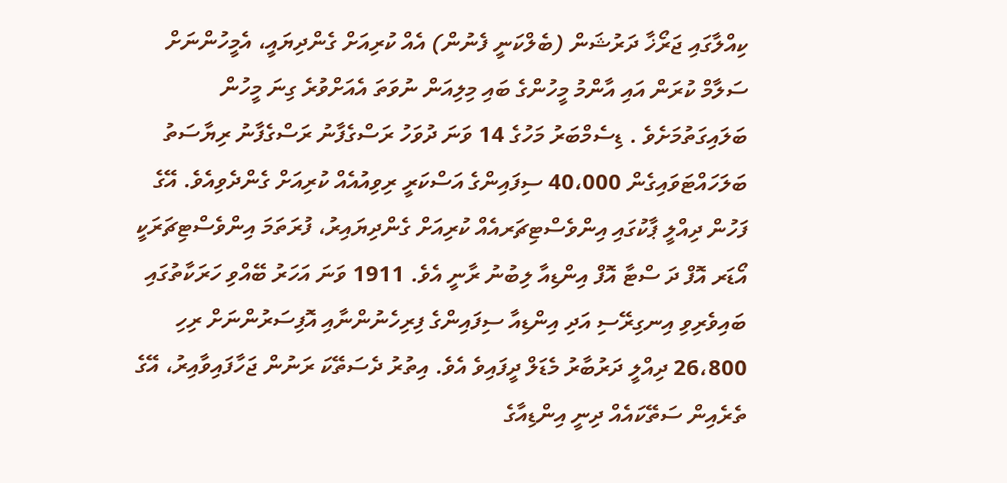ކިއްލާގައި ޖަރޯޚާ ދަރުޝަން (ބެލްކަނީ ފެނުން) އެއް ކުރިއަށް ގެންދިޔައީ، އެމީހުންނަށް ސަލާމް ކުރަން އައި އާންމު މީހުންގެ ބައި މިލިއަން ނުވަތަ އެއަށްވުރެ ގިނަ މީހުން ބަލައިގަތުމަށެވެ . ޑިސެމްބަރު މަހުގެ 14 ވަނަ ދުވަހު ރަސްގެފާނު ރަސްގެފާނު ރިޔާސަތު ބަލަހައްޓަވައިގެން 40،000 ސިފައިންގެ އަސްކަރީ ރިވިއުއެއް ކުރިއަށް ގެންދެވިއެވެ. އޭގެ ފަހުން ދިއްލީ ޕާކުގައި އިންވެސްޓިޗަރއެއް ކުރިއަށް ގެންދިޔައިރު، ފުރަތަމަ އިންވެސްޓިޗަރަކީ އޯޑަރ އޮފް ދަ ސްޓާ އޮފް އިންޑިއާ ލިބުނު ރާނީ އެވެ. 1911 ވަނަ އަހަރު ބޭއްވި ހަރަކާތުގައި ބައިވެރިވި އިނގިރޭސި އަދި އިންޑިއާ ސިފައިންގެ ފިރިހެނުންނާއި އޮފިސަރުންނަށް ރިހި 26،800 ދިއްލީ ދަރުބާރު މެޑަލް ދީފައިވެ އެވެ. އިތުރު ދެސަތޭކަ ރަނުން ޖަހާފައިވާއިރު، އޭގެ ތެރެއިން ސަތޭކައެއް ދިނީ އިންޑިއާގެ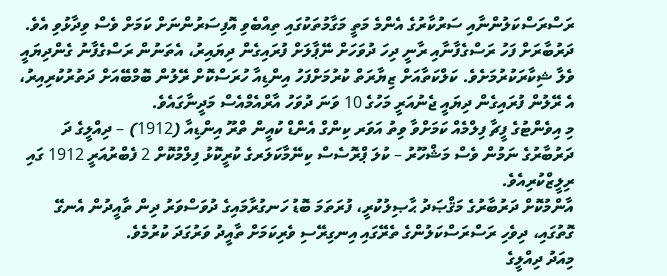ރަސްރަސްކަލުންނާއި ސަރުކާރުގެ އެންމެ މަތީ މަގާމުތަކުގައި ތިއްބެވި އޮފިސަރުންނަށް ކަމަށް ވެސް ވިދާޅުވި އެވެ.
ދަރުބާރަށް ފަހު ރަސްގެފާނާއި ރާނީ ދިހަ ދުވަހަށް ނޭޕާލަށް ފުރައިގެން ދިޔައިރު، އެތަނުން ރަސްގެފާނު ގެންދިޔައީ ވެލާ ޝިކާރަކުރުމަށެވެ. ކަލްކަތާއަށް ޒިޔާރަތް ކުރުމަށްފަހު އިންޑިއާ ހުރަސްކޮށް ރޭލުން ބޮމްބޭއަށް ދަތުރުކުރިއިރު، އެ ރޭލުން ފުރައިގެން ދިޔައީ ޖެނުއަރީ މަހުގެ 10 ވަނަ ދުވަހު އާރްއެމްއެސް މަދީނާގައެވެ.
މި އިވެންޓުގެ ފީޗާ ފިލްމެއް ކަމަށްވާ ވިތު އަވަރ ކިންގް އެންޑް ކުއީން ތްރޫ އިންޑިއާ (1912) – ދިއްލީގެ ދަ ދަރުބާރުގެ ނަމުން ވެސް މަޝްހޫރު – ކުލަ ޕްރޮސެސް ކިނޭމާކަލަރގެ ކުރީކޮޅު ފިލްމުކޮށް 2 ފެބްރުއަރީ 1912 ގައި ރިލީޒްކުރިއެވެ.
އާންމުކޮށް ދަރުބާރުގެ މަޤްޞަދު ޙާޞިލުކުރީ، ފުރަތަމަ ބޮޑު ހަނގުރާމައިގެ ދުވަސްވަރު ދިން ތާއީދުން އެނގޭ ގޮތުގައި، ދިވެހި ރަސްރަސްކަލުންގެ ތެރޭގައި އިނގިރޭސި ވެރިކަމަށް ތާއީދު ވަރުގަދަ ކުރުމެވެ.
މިއަދު ދިއްލީގެ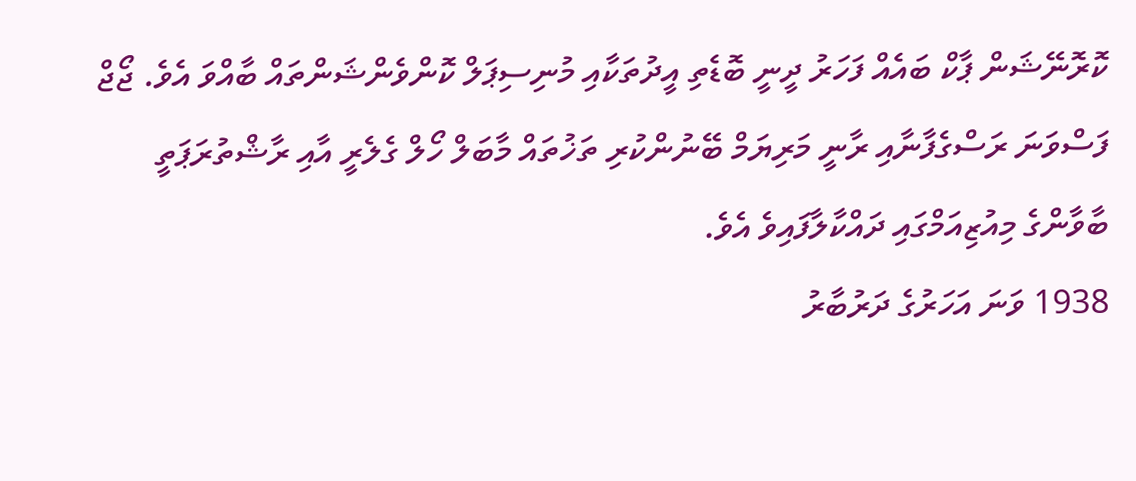ކޮރޮނޭޝަން ޕާކް ބައެއް ފަހަރު ދީނީ ބޮޑެތި އީދުތަކާއި މުނިސިޕަލް ކޮންވެންޝަންތައް ބާއްވަ އެވެ. ޖޯޖް ފަސްވަނަ ރަސްގެފާނާއި ރާނީ މަރިޔަމް ބޭނުންކުރި ތަޚުތައް މާބަލް ހޯލް ގެލެރީ އާއި ރާޝްތުރަޕަތީ ބާވާންގެ މިއުޒިއަމްގައި ދައްކާލާފައިވެ އެވެ.
1938 ވަނަ އަހަރުގެ ދަރުބާރު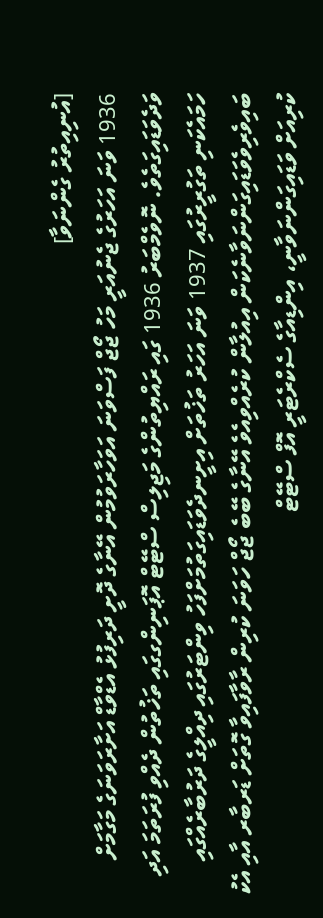[އުނިއިތުރު ގެންނަވާ]
1936 ވަނަ އަހަރުގެ ޖެނުއަރީ މަހު ޖޯޖް ފަސްވަނަ އަވަހާރަވުމުން އޭނާގެ ދޮށީ ދަރިފުޅު އެޑްވާޑް އަށާރަވަނަގެ މަގާމަށް ވަދެވަޑައިގަތެވެ. ނޮވެމްބަރު 1936 ގައި ރައްޔިތުންގެ މަޖިލިސް ސްޓޭޓް އޮޕަނިންގގައި ތަޚުތުން ދެއްވި ފުރަތަމަ އަދި ހަމައެކަނި ތަގުރީރުގައި 1937 ވަނަ އަހަރު ތަޚުތަށް އިށީނދެވަޑައިގަތުމަށްފަހު ވިންޓަރުގައި ދިއްލީގެ ދަރުބާރެއްގައި ބައިވެރިވެވަޑައިގަންނަވާނެކަން އިއުލާން ކުރެއްވިއެވެ އޭނާގެ ބޭބެ ޖޯޖް ހަވަނަ ކުރިން ރާވާފައިވާ ގޮތަށް ޑަރބާރ އާއި އެކު ކުރިއަށް ވަޑައިގަންނަވާނީ، އިންޑިއާގެ ސެކްރެޓަރީ އޮފް ސްޓޭޓް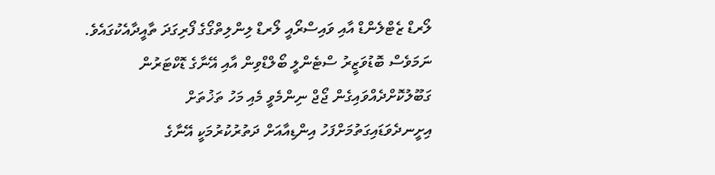ލޯރޑް ޒެޓްލެންޑް އާއި ވައިސްރޯއީ ލޯރޑް ލިންލިތްގޯގެ ފޯރިގަދަ ތާއީދާއެކުގައެވެ. ނަމަވެސް ބޮޑުވަޒީރު ސްޓެންލީ ބޯލްޑްވިން އާއި އޭނާގެ ޑޮކްޓަރުން ގަބޫލުކޮށްދެއްވައިގެން ޖޯޖް ނިންމެވީ މެއި މަހު ތަޚުތަށް އިށީނދެވަޑައިގަތުމަށްފަހު އިންޑިއާއަށް ދަތުރުކުރުމަކީ އޭނާގެ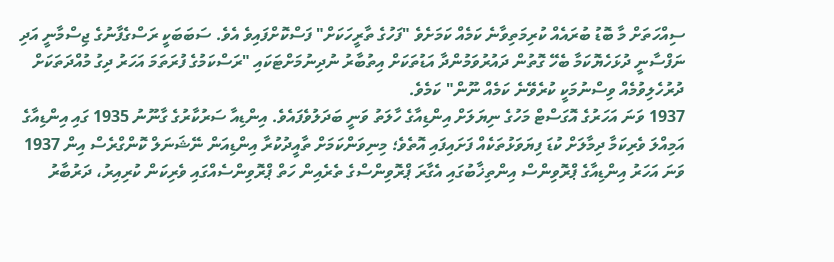ސިއްހަތަށް މާ ބޮޑު ބުރައެއް ކުރިމަތިވާނެ ކަމެއް ކަމަށެވެ "ފަހުގެ ތާރީހަކަށް" ފަސްކޮށްފައިވެ އެވެ. ސަބަބަކީ ރަސްގެފާނުގެ ޖިސްމާނީ އަދި ނަފްސާނީ ދުޅަހެޔޮކަމާ ބެހޭ ގޮތުން ދައުރުވަމުންދާ އަޑުތަކަށް އިތުބާރު ނުދިނުމަށްޓަކައި "ރަސްކަމުގެ ފުރަތަމަ އަހަރު ދިގު މުއްދަތަކަށް ދުރުހެލިވުމެއް ވިސްނުމަކީ ކުރެވޭނެ ކަމެއް ނޫން" ކަމެވެ.
1937 ވަނަ އަހަރުގެ އޮގަސްޓް މަހުގެ ނިޔަލަށް އިންޑިއާގެ ހާލަތު ވަނީ ބަދަލުވެފައެވެ. އިންޑިއާ ސަރުކާރުގެ ގާނޫނު 1935 ގައި އިންޑިއާގެ އަމިއްލަ ވެރިކަމާ ދިމާލަށް ކުޑަ ފިޔަވަޅުތަކެއް ފަށައިފައި އޮތެވެ؛ މިނިވަންކަމަށް ތާއީދުކުރާ އިންޑިއަން ނޭޝަނަލް ކޮންގްރެސް އިން 1937 ވަނަ އަހަރު އިންޑިއާގެ ޕްރޮވިންސް އިންތިޚާބުގައި އެގާރަ ޕްރޮވިންސްގެ ތެރެއިން ހަތް ޕްރޮވިންސެއްގައި ވެރިކަން ކުރިއިރު، ދަރުބާރު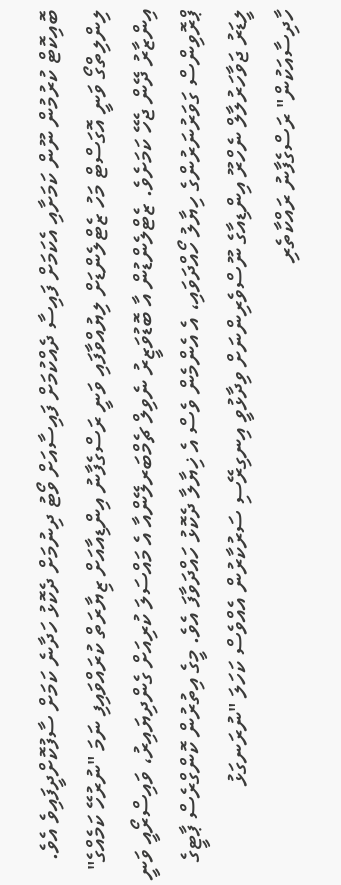ބޮއިކޮޓް ކުރުމުން ނޫން ކަމަށާއި އެކަމަށް ފައިސާ ދެއްކުމަށް ފައިސާއަށް ވޯޓު ދިނުމަށް ދެކޮޅު ހަދާނެ ކަމަށް ސާފުކޮށްދީފައިވެ އެވެ. ލިންލިތްގޯ ވަނީ އޮގަސްޓް މަހު ޒެޓްލެންޑަށް ލިޔުއްވާފައި ވަނީ ރަސްގެފާނު އިންޑިއާއަށް ޒިޔާރަތް ކުރައްވައިފި ނަމަ "ނުރުހޭ ކަމެއްގެ" އިންޒާރު ދޭން ޖެހޭ ކަމަށެވެ. ޒެޓްލެންޑުން އާ ބޮޑުވަޒީރު ނެވިލް ޗެމްބަރލޭންއާ އެ މައްސަލަ ކުރިއަށް ގެންދިޔައިރު، ވައިސްރޯއީ ވަނީ ޕްރޮވިންސް ގަވަރުނަރުންގެ ހިޔާލު ހޯއްދަވައި، އެ އެންމެން ވެސް އެ ޚިޔާލާ ދެކޮޅު ހައްދަވާފަ އެވެ. މީގެ އިތުރުން ކޮންގްރެސް ޕާޓީގެ ލީޑަރު ޖަވާހަރުލާލް ނެހްރޫ އިންޑިއާގެ ނޫސްވެރިންނަށް ވިދާޅުވީ އިނގިރޭސި ސަރުކާރުން އެއްވެސް ކަހަލަ "ނުރަނގަޅު ހާދިސާއަކުން" ރަސްގެފާނު ރައްކާތެރި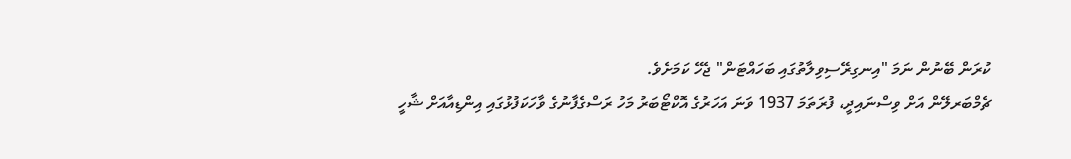ކުރަން ބޭނުން ނަމަ "އިނގިރޭސިވިލާތުގައި ބަހައްޓަން" ޖެހޭ ކަމަށެވެ.
ޗެމްބަރލޭން އަށް ވިސްނައިދީ، ފުރަތަމަ 1937 ވަނަ އަހަރުގެ އޮކްޓޯބަރު މަހު ރަސްގެފާނުގެ ވާހަކަފުޅުގައި އިންޑިއާއަށް ޝާހީ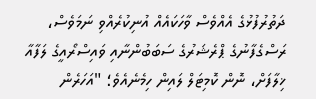ދަތުރުފުޅުގެ އެއްވެސް ވާހަކައެއް އުނިކުރެއްވި ނަމަވެސް، ރަސްގެފާނުގެ ޕްރެޝަރުގެ ސަބަބުންނާއި ވައިސްރޯއީގެ ލަފާއާ ޚިލާފަށް، ނޮން ކޮމިޓަލް ލައިން ހިމެނެއެވެ؛ "އަހަރެން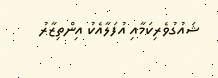ޝައުގުވެރިކަމާއި އުފަލާއެކު އިންތިޒާރު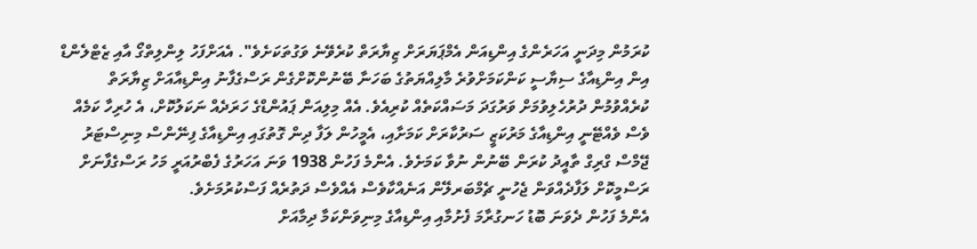ކުރަމުން މިދަނީ އަހަރެންގެ އިންޑިއަން އެމްޕަޔަރަށް ޒިޔާރަތް ކުރެވޭނެ ވަގުތަކަށެވެ". އެއަށްފަހު ލިންލިތްގޯ އާއި ޒެޓްލެންޑް އިން އިންޑިއާގެ ސިޔާސީ ކަންކަމަށްވުރެ މާލިއްޔަތުގެ ބަހަނާ ބޭނުންކޮށްގެން ރަސްގެފާނު އިންޑިއާއަށް ޒިޔާރަތް ކުރެއްވުމުން ދުރުހެލިވުމަށް ވަރުގަދަ މަސައްކަތެއް ކުރިއެވެ. އެއް މިލިއަން ޕައުންޑްގެ ހަރަދެއް ނަކަލުކޮށް، އެ ހުރިހާ ކަމެއް ވެސް ވެއްޓޭނީ އިންޑިއާގެ މަރުކަޒީ ސަރުކާރަށް ކަމަށާއި، އެމީހުން ލަފާ ދިން ގޮތުގައި އިންޑިއާގެ ފިނޭންސް މިނިސްޓަރު ޖޭމްސް ގްރިގް ތާއީދު ކުރަން ބޭނުން ނުވާ ކަމަށެވެ. އެންމެ ފަހުން 1938 ވަނަ އަހަރުގެ ފެބްރުއަރީ މަހު ރަސްގެފާނަށް ރަސްމީކޮށް ލަފާދެއްވަން ޖެހުނީ ޗެމްބަރލޭން އަނެއްކާވެސް އެއްވެސް ދަތުރެއް ފަސްކުރުމަށެވެ.
އެންމެ ފަހުން ދެވަނަ ބޮޑު ހަނގުރާމަ ފެށުމާއި އިންޑިއާގެ މިނިވަންކަމާ ދިމާއަށް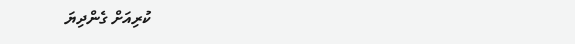ކުރިއަށް ގެންދިޔަ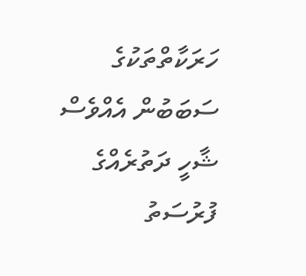ހަރަކާތްތަކުގެ ސަބަބުން އެއްވެސް ޝާހީ ދަތުރެއްގެ ފުރުސަތު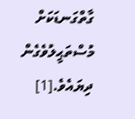ގާތްގަނޑަކަށް މުސްތަޙީލުވެގެން ދިޔައެވެ.[1]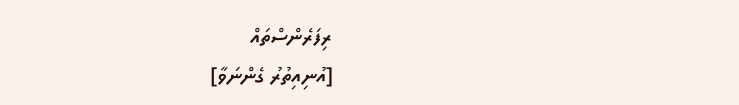ރިފަރެންސްތައް
[އުނިއިތުރު ގެންނަވާ]